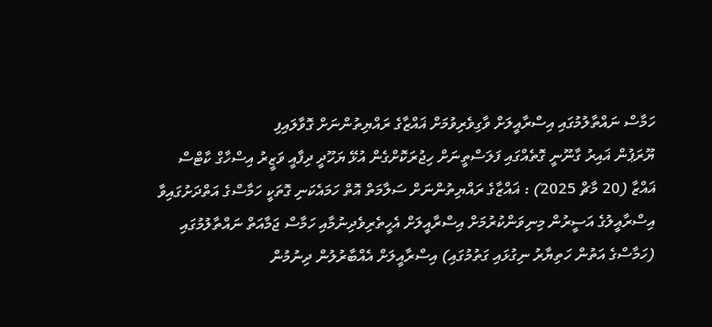ހަމާސް ނައްތާލުމުގައި އިސްރާއީލަށް ވާގިވެރިވުމަށް ޣައްޒާގެ ރައްޔިތުންނަށް ގޮވާލައިފި
ޔޫރަޕުން ޣައިރު ގާނޫނީ ގޮތެއްގައި ފަލަސްތީނަށް ހިޖުރަކޮށްގެން އުޅޭ ޔަހޫދީ ދިފާއީ ވަޒީރު އިސްހާގް ކާޓްސް
ޣައްޒާ (20 މާޗް 2025) : ޣައްޒާގެ ރައްޔިތުންނަށް ސަލާމަތް އޮތް ހަމައެކަނި ގޮތަކީ ހަމާސްގެ އަތްދަށުގައިވާ އިސްރާއީލުގެ އަސީރުން މިނިވަންކުރުމަށް އިސްރާއީލަށް އެހީތެރިވެދިނުމާއި ހަމާސް ޖަމާއަތް ނައްތާލުމުގައި (ހަމާސްގެ އަތުން ހަތިޔާރު ނިގުޅައި ގަތުމުގައި) އިސްރާއީލަށް އެއްބާރުލުން ދިނުމުން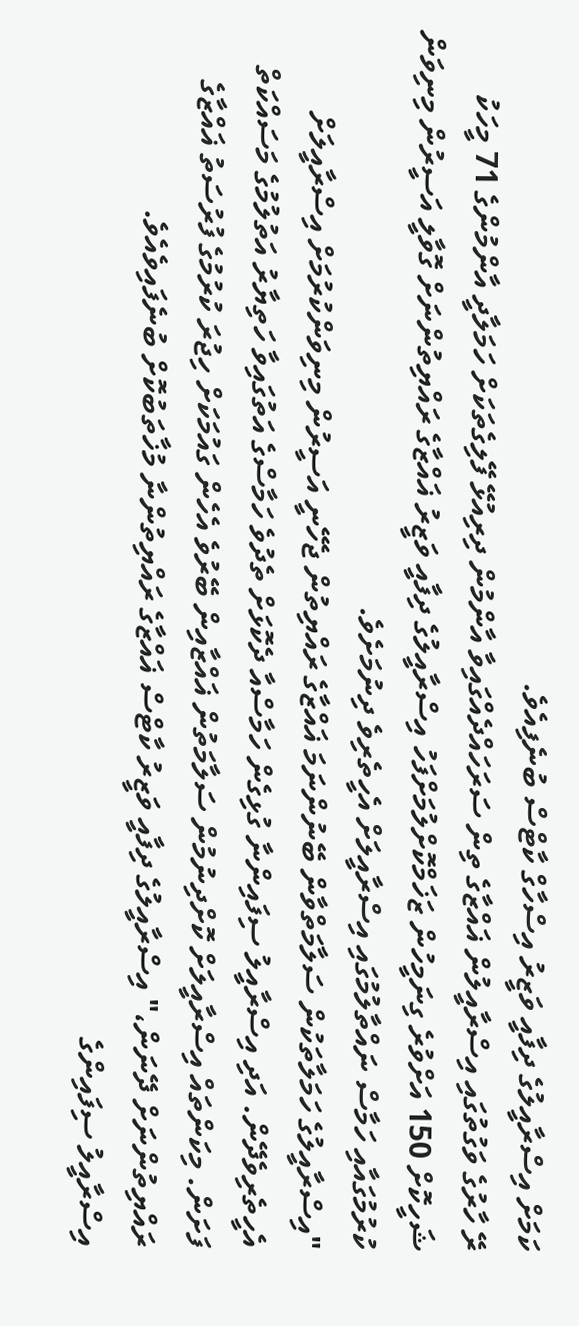ކަމަށް އިސްރާއީލުގެ ދިފާއީ ވަޒީރު އިސްހާގް ކާޓްސް ބުނެފިއެވެ.
ރޭ ހާރުގެ ވަގުތުގައި އިސްރާއީލުން ޣައްޒާގެ ތިން ސަރަހައްދެއްގައިވާ އާންމުން ދިރިއުޅޭ ފޭލިގެތަކަށް ހަމަލާދީ އާންމުންގެ 71 މީހަކު ޝަހީކޮށް 150 އަށްވުރެ ގިނަމީހުން ޒަޚަމްކޮށްލުމަށްފަހު އިސްރާއީލުގެ ދިފާއީ ވަޒީރު ޣައްޒާގެ ރައްޔިތުންނަށް ގޮވާލީ އަސީރުން މިނިވަން ކުރުމުގައާއި ހަމާސް ނައްތާލުމުގައި އިސްރާއީލަށް އެހީތެރިވެ ދިނުމަށެވެ.
"އިސްރާއީލުގެ ހަމަލާތަކުން ސަލާމަތްވާން ބޭނުންނަމަ ޣައްޒާގެ ރައްޔިތުން ޖެހޭނީ އަސީރުން މިނިވަންކުރުމަށް އިސްރާއީލަށް އެހީތެރިވެދޭން. އަދި އިސްރާއީލު ސިފައިންނާ ގުޅިގެން ހަމާސްއާ ދެކޮޅަށް ތެދުވެ ހަމާސްގެ އަތުގައިވާ ހަތިޔާރު އަތުލުމުގެ މަސައްކަތް ފަށަން. މިކަންތައް އިސްރާއީލަށް ކޮށްދިނުމުން ސަލާމަތުން ޣައްޒާއިން ބޭރުވެ އެހެން ގައުމަކަށް ހިޖުރަ ކުރުމުގެ ފުރުސަތު ޣައްޒާގެ ރައްޔިތުންނަށް ދޭނަން،" އިސްރާއީލުގެ ދިފާއީ ވަޒީރު ކާޓްސް ޣައްޒާގެ ރައްޔިތުންނާ މުޚާތަބުކޮށް ބުނެފައިވެއެވެ.
އިސްރާއީލު ސިފައިންގެ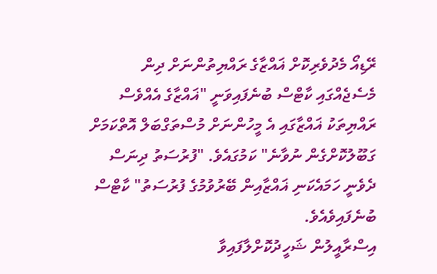ރޭޑިއޯ މެދުވެރިކޮށް ޣައްޒާގެ ރައްޔިތުންނަށް ދިން މެސެޖެއްގައި ކާޓްސް ބުނެފައިވަނީ "ޣައްޒާގެ އެއްވެސް ރައްޔިތަކު ޣައްޒާގައި އެ މީހުންނަށް މުސްތަގްބަލް އޮތްކަމަށް ގަބޫލުކޮށްގެން ނުވާނެ" ކަމުގައެވެ. "ފުރުސަތު ދިނަސް ދެވެނީ ހަމައެކަނި ޣައްޒާއިން ބޭރުވުމުގެ ފުރުސަތު" ކާޓްސް ބުނެފައިވެއެވެ.
އިސްރާއީލުން ޝަހީދުކޮށްލާފައިވާ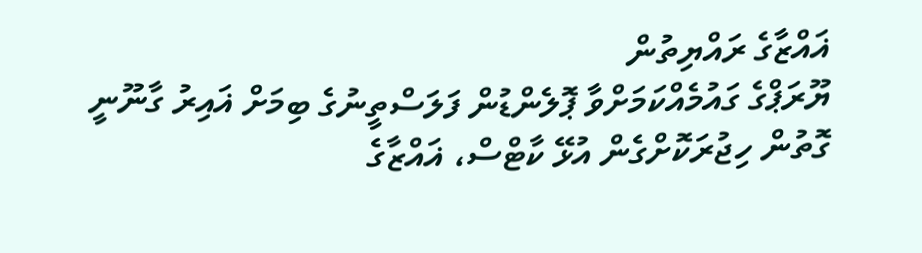ޣައްޒާގެ ރައްޔިތުން
ޔޫރަޕްގެ ގައުމެއްކަމަށްވާ ޕޮލެންޑުން ފަލަސްތީނުގެ ބިމަށް ޣައިރު ގާނޫނީ ގޮތުން ހިޖުރަކޮށްގެން އުޅޭ ކާޓްސް، ޣައްޒާގެ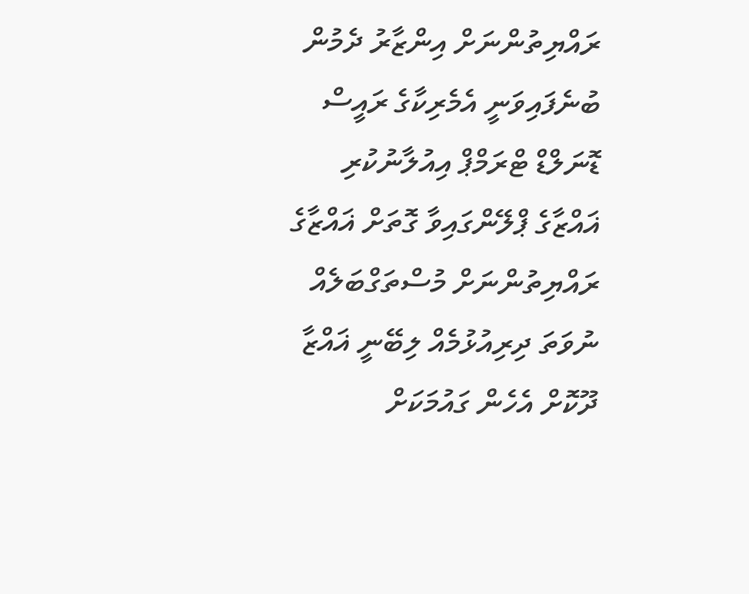ރައްޔިތުންނަށް އިންޒާރު ދެމުން ބުނެފައިވަނީ އެމެރިކާގެ ރައީސް ޑޮނަލްޑް ޓްރަމްޕް އިއުލާނުކުރި ޣައްޒާގެ ޕްލޭންގައިވާ ގޮތަށް ޣައްޒާގެ ރައްޔިތުންނަށް މުސްތަގްބަލެއް ނުވަތަ ދިރިއުޅުމެއް ލިބޭނީ ޣައްޒާ ދޫކޮށް އެހެން ގައުމަކަށް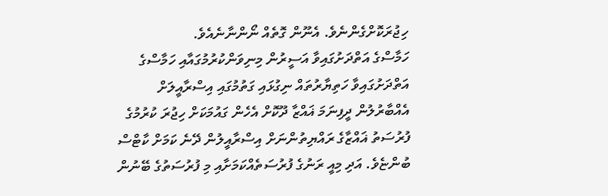ހިޖުރަކޮށްގެންނެވެ. އެނޫން ގޮތެއް ނޯންނާނެއެވެ.
ހަމާސްގެ އަތްދަށުގައިވާ އަސީރުން މިނިވަންކުރުމުގައާއި ހަމާސްގެ އަތްދަށުގައިވާ ހަތިޔާރުތައް ނިގުޅައި ގަތުމުގައި އިސްރާއީލަށް އެއްބާރުލުން ދީފިނަމަ ޣައްޒާ ދޫކޮށް އެހެން ގައުމަކަށް ހިޖުރަ ކުރުމުގެ ފުރުސަތު ޣައްޒާގެ ރައްޔިތުންނަށް އިސްރާއީލުން ދޭނެ ކަމަށް ކާޓްސް ބުންޏެވެ. އަދި މިއީ ރަނުގެ ފުރުސަތެއްކަމަށާއި މި ފުރުސަތުގެ ބޭނުން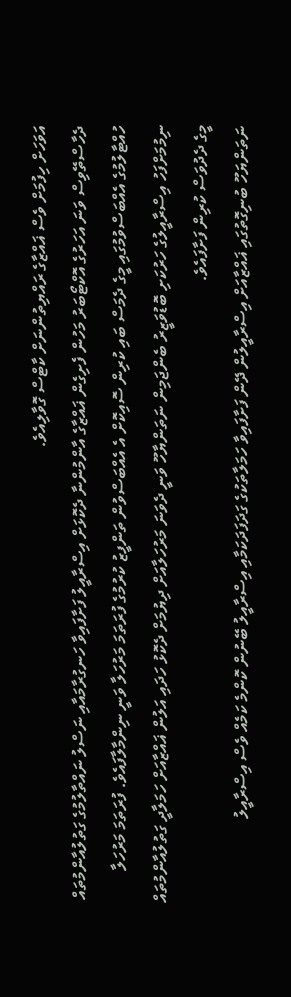އަވަހަށް ހިފުމަށް ވެސް ޣައްޒާގެ ރައްޔިތުންނަށް ކާޓްސް ގޮވާލިއެވެ.
ދެހާސްތޭވިސް ވަނަ އަހަރުގެ އޮކްޓޯބަރު މަހުން ފެށިގެން ޣައްޒާގެ އާންމުންނާ ދެކޮޅަށް އިސްރާއީލު ފަށާފައިވާ ހަނގުރާމައާއި ނަސްލު ނައްތާލުމުގެ ގަތުލުއާންމުތައް ހުއްޓާލުމުގެ އެއްބަސްވުމުގައި މީގެ ދެމަސް ބައި ކުރިން ސޮއިކޮށް އެ އެއްބަސްވުން ތަންފީޒު ކުރުމުގެ ފުރަތަމަ މަރުހަލާ ވަނީ ނިންމާލާފައެވެ. ފުރަތަމަ މަރުހަލާ ނިމުމަށްފަހު އިސްރާއީލުގެ ހަރުކަށި ބޮޑުވަޒީރު ބެންޖަމިން ނަތަންޔާހޫ ވަނީ ދެވަނަ މަރުހަލާއަށް ދިޔުމަށް ދެކޮޅު ހަދައި އަލުން ޣައްޒާއަށް ހަމަލާދީ ގަތުލުއާންމުތައް މީގެ ދެދުވަސް ކުރިން ފަށާފައެވެ.
ނަތަންޔަހޫ ބުނިގޮތުގައި ޣައްޒާއަށް އިސްރާއީލުން ދޭން ފަށާފައިވާ ހަމަލާތަކުގެ ގަދަފަދަކަމާއި އިސްރާއީލު ބޭނުން ކޮންމެ ކަމެއް ވެސް އިސްރާއީލު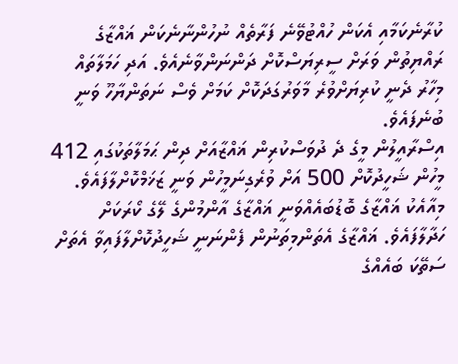ކުރާނެކަމާއި އެކަން ހުއްޓުވޭނެ ފަރާތެއް ނުހުންނާނެކަން ޣައްޒާގެ ރައްޔިތުން ވަރަށް ސީރިޔަސްކޮށް ދަންނަންވާނެއެވެ. އަދި ހަމަލާތައް މިހާރު ދެނީ ކުރިޔަށްވުރެ މާވަރުގަދަކޮށް ކަމަށް ވެސް ނަތަންޔާހޫ ވަނީ ބުނެފައެވެ.
އިސްރާއީލުން މީގެ ދެ ދުވަސްކުރިން ޣައްޒާއަށް ދިން ޙަމަލާތަކުގައި 412 މީހުން ޝަހީދުކޮށް 500 އަށް ވުރެގިނަމީހުން ވަނީ ޒަޚަމްކޮށްލާފައެވެ. މިއާއެކު ޣައްޒާގެ ބޮޑުބައެއްވަނީ ޣައްޒާގެ އާންމުންގެ ލޭގެ ކޯރަކަށް ހަދާލާފައެވެ. ޣައްޒާގެ އެތަންމިތަނުން ފެންނަނީ ޝަހީދުކޮށްލާފައިވާ އެތަށް ސަތޭކަ ބައެއްގެ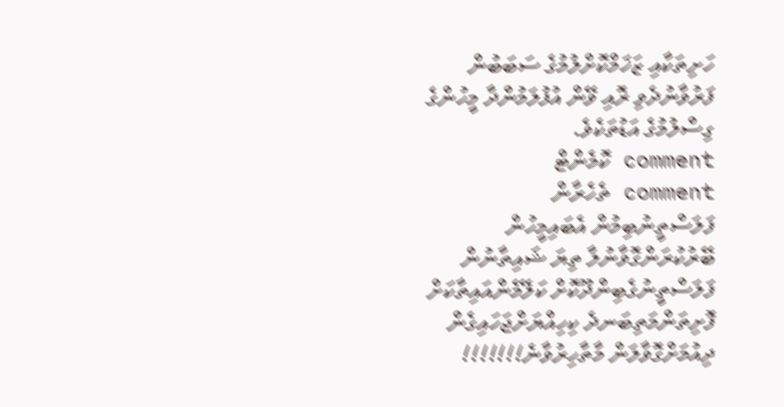ހަށިތަކާއި ޒަޚަމްކޮށްލުމުގެ ސަބަބުން ފަރުވާނުދެވި ރޮއި ވޭން އުފުލަމުންދާ މީހުންގެ ގިސްލުމުގެ އަޑުތަކެވެ.
comment ކޮމެންޓް
comment ތެހެރާން
ފަލަސްތީނުބިމުން އެބައިމީހުން ބޭރުކުރަންގޮވާނުލާ ތިޔަ ޝައިތާނުން ފަލަސްތީނުގެބިންދޫކޮށް ކަލޭމެންއައިތާކަށް ފޮށިތަންމަތިބަނދެ ކިހިއްޔަށްޖަހައިގެން ދިއުމަށްގޮވާލަން މާތާހިރުވާނެ!!!!!!!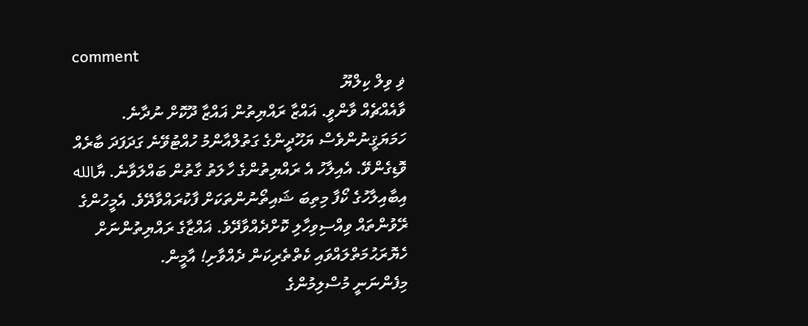comment
ޥި ވިލް ކިލްޔޫ
ވާއެއްޗެއް ވާންވީ. ޣައްޒާ ރައްޔިތުން ޣައްޒާ ދޫކޮށް ނުދާނެ. ހަމަޔަޤީނުންވެސް ޔަހޫދީންގެ ގަތުލްއާންމު ހުއްޓުވޭނެ ގަދަފަދަ ބާރެއް ވޮޑިގެންވޭ. އެއިލާހު އެ ރައްޔިތުންގެ ހާލަތު ގާތުން ބައްލަވާނެ. ޔާالله އިބާއިލާހުގެ ކޯފާ މިތިބަ ޝައިތޯނުންތަކަށް ފާކުރައްވާދޭވެ. އެމީހުންގެ ރޭވުންތައް ވިއްސިވިހާލި ކޮށްދެއްވާދޭވެ. ޣައްޒާގެ ރައްޔިތުންނަށް ހެޔޮރަޙުމަތްލައްވައި ކެތްތެރިކަން ދެއްވާށި! އާމީން.
މިފެންނަނީ މުސްލިމުންގެ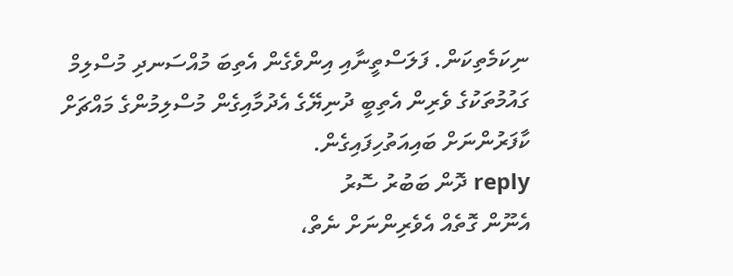ނިކަމެތިކަން. ފަލަސްތީނާއި އިންވެގެން އެތިބަ މުއްސަނދި މުސްލިމް ގައުމުތަކުގެ ވެރިން އެތިބީ ދުނިޔޭގެ އެދުމާއިގެން މުސްލިމުންގެ މައްޗަށް ކާފަރުންނަށް ބައިއަތުހިފައިގެން.
reply ދޮން ބަބުރު ސޮރު
އެނޫން ގޮތެއް އެވެރިންނަށް ނެތް،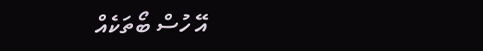އޭ ހުސް ބޯތަކެއް